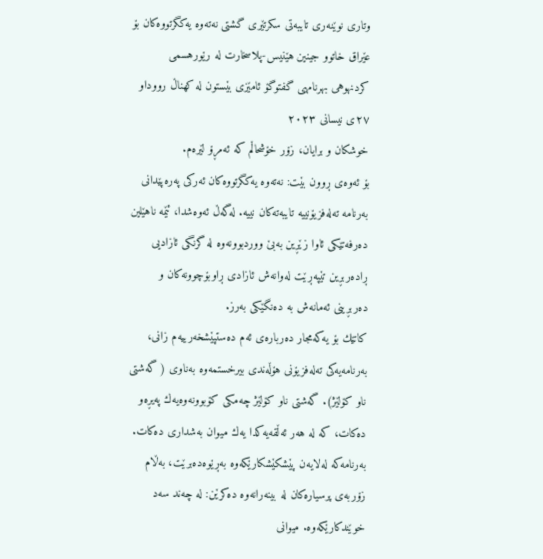وتارى نوێنەری تایبەتی سکرتێری گشتی نەتەوە یەکگرتووەکان بۆ عێراق خاتوو جینین هێنیس-پلاسخارت له رێورهسمى كردنهوهى بهرنامهى گفتوگۆ ئامێزى بێستون له كهناڵ رووداو ٢٧ی نیسانی ٢٠٢٣
خوشکان و برایان، زۆر خۆشحاڵم کە ئەمڕۆ لێرەم.
بۆ ئەوەی ڕوون بێت: نەتەوە یەکگرتووەکان ئەرکی پەرەپێدانی بەرنامە تەلەفزیۆنییە تایبەتەکان نییە. لەگەڵ ئەوەشدا، ئێمە ناهێلین دەرفەتێکی ئاوا زێڕین بەبێ ووردبوونەوە لە گرنگی ئازادیی ڕادەربڕین تێپەڕێت لەوانەش ئازادی ڕاوبۆچوونەکان و دەربڕینی ئەمانەش بە دەنگێکی بەرز.
کاتێك بۆ یەکەمجار دەربارەی ئەم دەستپێشخەرییەم زانی، بەرنامەیەکی تەلەفزیۆنی هۆڵەندی بیرخستمەوە بەناوی ( گەشتی ناو کۆلێژ). گەشتی ناو کۆلێژ چەمکی کۆبوونەوەیەك پەیڕەو دەکات، کە لە هەر ئەڵقەیەکدا یەك میوان بەشداری دەکات.
بەرنامەکە لەلایەن پێشکێشکارێکەوە بەڕێوەدەبرێت، بەڵام زۆربەی پرسیارەکان لە بینەرانەوە دەکرێن: لە چەند سەد خوێندکارێكەوە. میوانی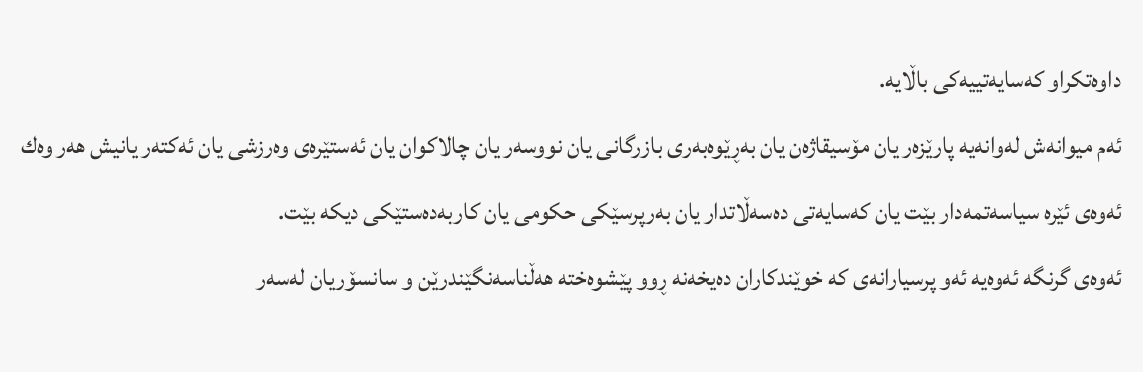داوەتکراو کەسایەتییەکی باڵایە.
ئەم میوانەش لەوانەیە پارێزەر یان مۆسیقاژەن یان بەڕێوەبەری بازرگانی یان نووسەر یان چالاکوان یان ئەستێرەی وەرزشی یان ئەکتەر یانیش هەر وەك ئەوەی ئێرە سیاسەتمەدار بێت یان کەسایەتی دەسەڵاتدار یان بەرپرسێکی حکومی یان کاربەدەستێکی دیکە بێت.
ئەوەی گرنگە ئەوەیە ئەو پرسیارانەی کە خوێندکاران دەیخەنە ڕوو پێشوەختە هەڵناسەنگێندرێن و سانسۆریان لەسەر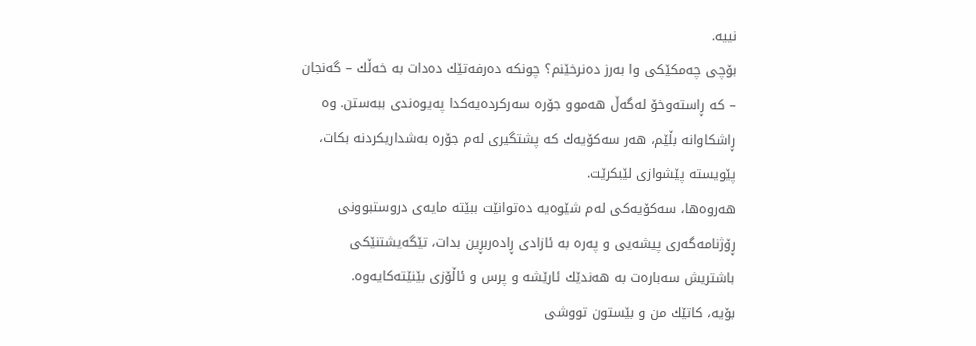نییە.
بۆچی چەمکێکی وا بەرز دەنرخێنم؟ چونکە دەرفەتێك دەدات بە خەڵك – گەنجان – کە ڕاستەوخۆ لەگەڵ هەموو جۆرە سەرکردەیەکدا پەیوەندی ببەستن. وە ڕاشکاوانە بڵێم، هەر سەکۆیەك کە پشتگیری لەم جۆرە بەشداریکردنە بکات، پێویستە پێشوازی لێبکرێت.
هەروەها، سەکۆیەکی لەم شێوەیە دەتوانێت ببێتە مایەی دروستبوونی ڕۆژنامەگەری پیشەیی و پەرە بە ئازادی ڕادەربڕین بدات، تێگەیشتنێکی باشتریش سەبارەت بە هەندێك ئارێشە و پرس و ئاڵۆزی بێنێتەکایەوە.
بۆیە، کاتێك من و بێستون تووشی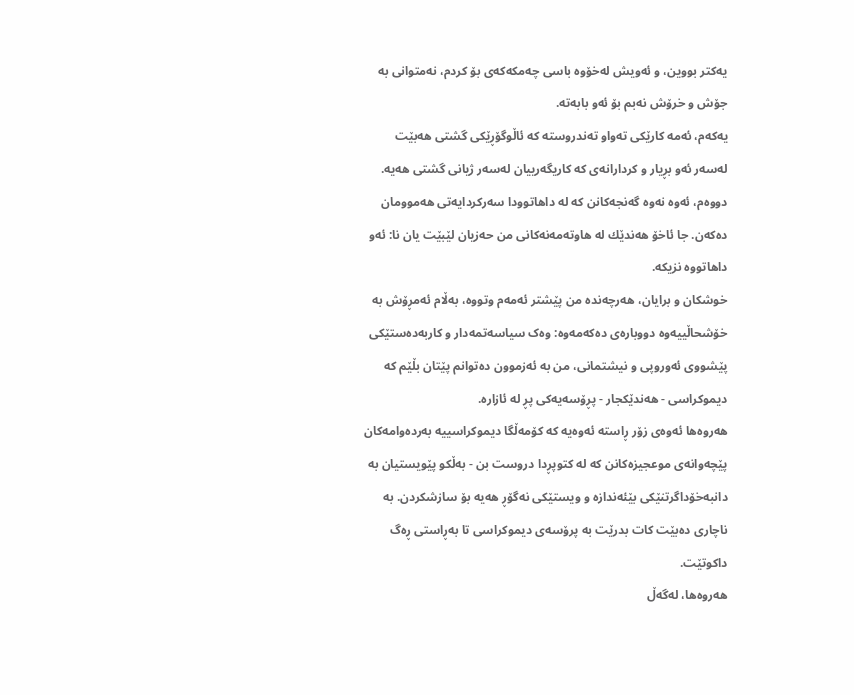یەکتر بووین، و ئەویش لەخۆوە باسی چەمکەکەی بۆ کردم، نەمتوانی بە جۆش و خرۆش نەبم بۆ ئەو بابەتە.
یەکەم، ئەمە کارێکی تەواو تەندروستە کە ئاڵوگۆڕێکی گشتی هەبێت لەسەر ئەو بڕیار و کردارانەی کە کاریگەرییان لەسەر ژیانی گشتی هەیە. دووەم، ئەوە نەوە گەنجەکانن کە لە داهاتوودا سەرکردایەتی هەموومان دەکەن. جا ئاخۆ هەندێك لە هاوتەمەنەکانی من حەزیان لێبێت یان نا: ئەو داهاتووە نزیکە.
خوشکان و برایان، هەرچەندە من پێشتر ئەمەم وتووە، بەڵام ئەمڕۆش بە خۆشحاڵییەوە دووبارەی دەکەمەوە: وەک سیاسەتمەدار و کاربەدەستێکی پێشووی ئەوروپی و نیشتمانی، من بە ئەزموون دەتوانم پێتان بڵێم کە دیموکراسی - هەندێکجار - پڕۆسەیەکی پڕ لە ئازارە.
هەروەها ئەوەی زۆر ڕاستە ئەوەیە کە کۆمەڵگا دیموکراسییە بەردەوامەکان پێچەوانەی موعجیزەکانن کە لە کتوپڕدا دروست بن - بەڵکو پێویستیان بە دانبەخۆداگرتنێکی بێئەندازە و ویستێکی نەگۆڕ هەیە بۆ سازشکردن. بە ناچاری دەبێت کات بدرێت بە پرۆسەی دیموکراسی تا بەڕاستی ڕەگ داکوتێت.
هەروەها، لەگەڵ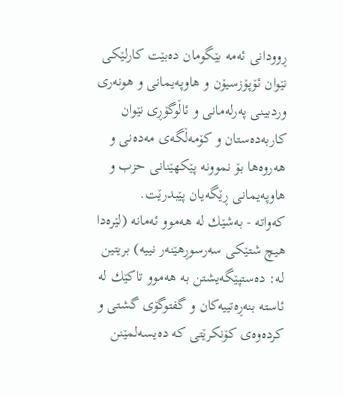ڕوودانی ئەمە بێگومان دەبێت کارلێکی نێوان ئۆپۆزسیۆن و هاوپەیمانی و هونەری وردبینی پەرلەمانی و ئاڵوگۆڕی نێوان کاربەدەستان و کۆمەڵگەی مەدەنی و هەروەها بۆ نموونە پێکهێنانی حزب و هاوپەیمانی ڕێگەیان پێبدرێت.
کەواتە - بەشێك لە هەموو ئەمانە (لێرەدا هیچ شتێکی سەرسوڕهێنەر نییە) بریتین لە: دەستپێگەیشتن بە هەموو تاکێك لە ئاستە بنەڕەتییەکان و گفتوگۆی گشتی و کردەوەی کۆنکرێتی کە دەیسەلمێنن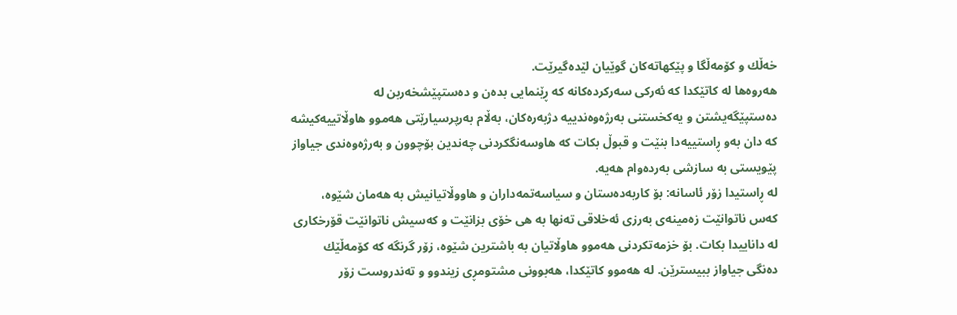خەڵك و کۆمەڵگا و پێکهاتەکان گوێیان لێدەگیرێت.
هەروەها لە کاتێکدا کە ئەرکی سەرکردەکانە کە ڕێنمایی بدەن و دەستپێشخەربن لە دەستپێگەیشتن و یەکخستنی بەرژەوەندییە دژبەرەکان، بەڵام بەرپرسیارێتی هەموو هاوڵاتییەکیشە کە دان بەو ڕاستییەدا بنێت و قبوڵ بکات کە هاوسەنگکردنی چەندین بۆچوون و بەرژەوەندی جیاواز پێویستی بە سازشی بەردەوام هەیە.
لە ڕاستیدا زۆر ئاسانە: بۆ کاربەدەستان و سیاسەتمەداران و هاووڵاتیانیش بە هەمان شێوە، کەس ناتوانێت زەمینەی بەرزی ئەخلاقی تەنها بە هی خۆی بزانێت و کەسیش ناتوانێت قۆرخکاری لە داناییدا بکات. بۆ خزمەتکردنی هەموو هاوڵاتیان بە باشترین شێوە، زۆر گرنگە کە کۆمەڵێك دەنگی جیاواز ببیسترێن. لە هەموو کاتێکدا، هەبوونی مشتومڕی زیندوو و تەندروست زۆر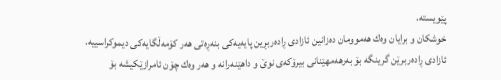پێویستە.
خوشکان و برایان وەك هەموومان دەزانین ئازادی ڕادەربڕین پایەیەکی بنەڕەتی هەر کۆمەڵگایەکی دیموکراسییە.
ئازادی ڕادەربرێن گرینگە بۆ بەرهەمهێنانی بیرۆکەی نوێ و داهێنەرانە و هەر وەك چۆن ئامرازێکیشە بۆ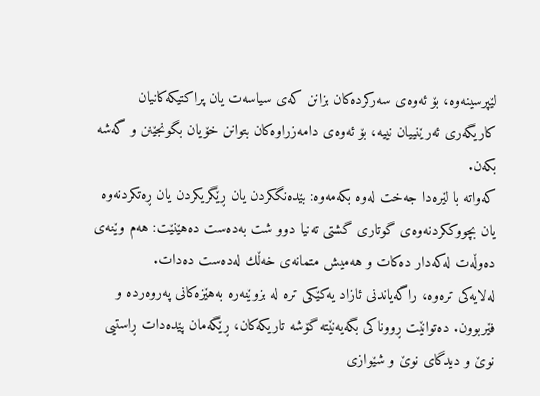لێپرسینەوە، بۆ ئەوەی سەرکردەکان بزانن کەی سیاسەت یان پراکتیکەکانیان کاریگەری ئەرێنییان نییە، بۆ ئەوەی دامەزراوەکان بتوانن خۆیان بگونجێنن و گەشە بکەن.
کەواتە با لێرەدا جەخت لەوە بکەمەوە: بێدەنگکردن یان ڕێگریکردن یان ڕەتکردنەوە یان بچووککردنەوەی گوتاری گشتی تەنیا دوو شت بەدەست دەهێنێت: هەم وێنەی دەوڵەت لەکەدار دەکات و هەمیش متمانەی خەڵك لەدەست دەدات.
لەلایەکی ترەوە، راگەیاندنی ئازاد یەکێکی ترە لە بزوێنەرە بەهێزەکانی پەروەردە و فێربوون. دەتوانێت ڕووناکی بگەیەنێتە گۆشە تاریکەکان، ڕێگەمان پێدەدات ڕاستیی نوێ و دیدگای نوێ و شێوازی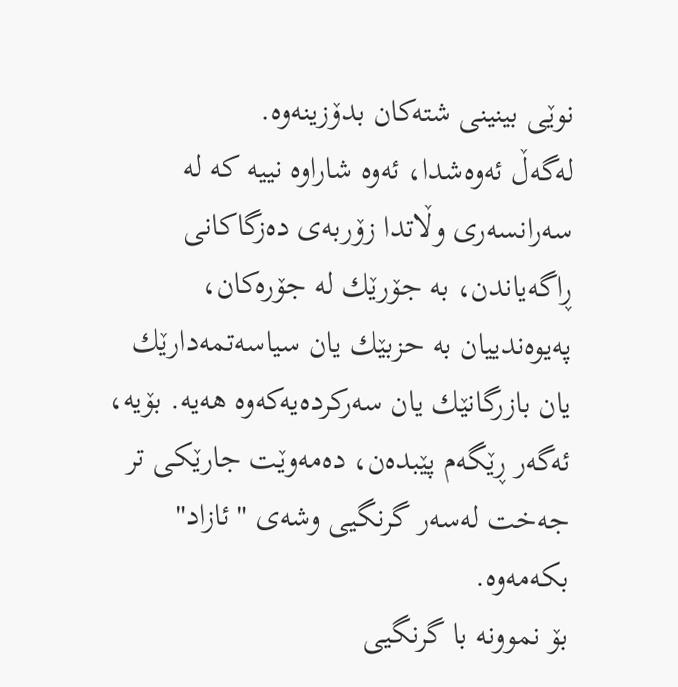نوێی بینینی شتەکان بدۆزینەوە.
لەگەڵ ئەوەشدا، ئەوە شاراوە نییە کە لە سەرانسەری وڵاتدا زۆربەی دەزگاکانی ڕاگەیاندن، بە جۆرێك لە جۆرەکان، پەیوەندییان بە حزبێك یان سیاسەتمەدارێك یان بازرگانێك یان سەرکردەیەکەوە هەیە. بۆیە، ئەگەر ڕێگەم پێبدەن، دەمەوێت جارێکی تر جەخت لەسەر گرنگیی وشەی "ئازاد" بکەمەوە.
بۆ نموونە با گرنگیی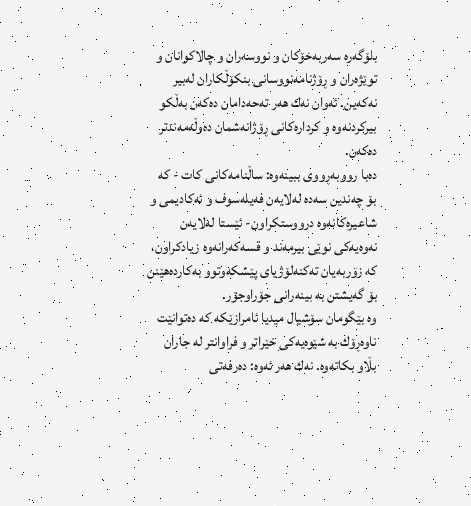بلۆگەرە سەربەخۆکان و نووسەران و چالاکوانان و توێژەران و ڕۆژنامەنووسانی بنکۆڵکاران لەبیر نەکەین. ئەوان نەك هەر تەحەدامان دەکەن بەڵکو بیرکردنەوە و کردارەکانی ڕۆژانەشمان دەوڵەمەندتر دەکەن.
دەبا رووبەڕووی ببینەوە: ساڵنامەکانی کات - کە بۆ چەندین سەدە لەلایەن فەیلەسوف و ئەکادیمی و شاعیرەکانەوە درووستکراون- ئێستا لەلایەن نەوەیەکی نوێی بیرمەند و قسەکەرانەوە زیادکراون، کە زۆربەیان تەکنەلۆژیای پێشکەوتوو بەکاردەهێنن بۆ گەیشتن بە بینەرانی جۆراوجۆر.
وە بێگومان سۆشیال میدیا ئامرازێکە کە دەتوانێت ناوەڕۆك بە شێوەیەکی خێراتر و فراوانتر لە جاران بڵاو بکاتەوە. نەك هەر ئەوە: دەرفەتی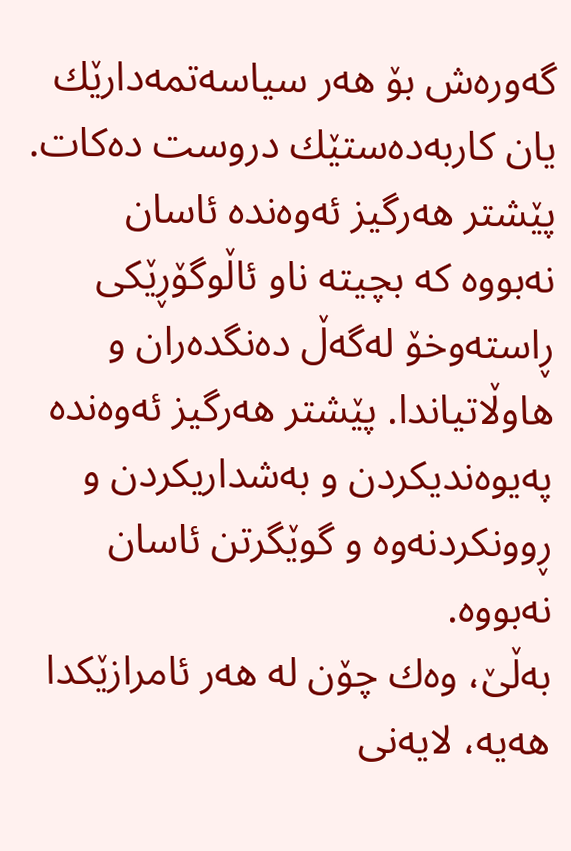گەورەش بۆ هەر سیاسەتمەدارێك یان کاربەدەستێك دروست دەکات. پێشتر هەرگیز ئەوەندە ئاسان نەبووە کە بچیتە ناو ئاڵوگۆڕێکی ڕاستەوخۆ لەگەڵ دەنگدەران و هاوڵاتیاندا. پێشتر هەرگیز ئەوەندە پەیوەندیکردن و بەشداریکردن و ڕوونکردنەوە و گوێگرتن ئاسان نەبووە.
بەڵێ، وەك چۆن لە هەر ئامرازێکدا هەیە، لایەنی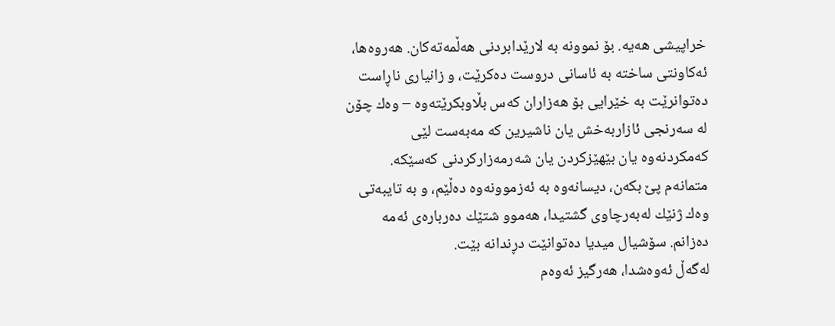خراپیشی هەیە. بۆ نموونە بە لارێدابردنی هەڵمەتەکان. هەروەها، ئەکاونتی ساختە بە ئاسانی دروست دەکرێت، و زانیاری ناڕاست دەتوانرێت بە خێرایی بۆ هەزاران کەس بڵاوبکرێتەوە – وەك چۆن لە سەرنجی ئازاربەخش یان ناشیرین کە مەبەست لێی کەمکردنەوە یان بێهێزکردن یان شەرمەزارکردنی کەسێکە.
متمانەم پێ بکەن، دیسانەوە بە ئەزموونەوە دەڵێم، و بە تایبەتی وەك ژنێك لەبەرچاوی گشتیدا، هەموو شتێك دەربارەی ئەمە دەزانم. سۆشیال میدیا دەتوانێت دڕندانە بێت.
لەگەڵ ئەوەشدا، هەرگیز ئەوەم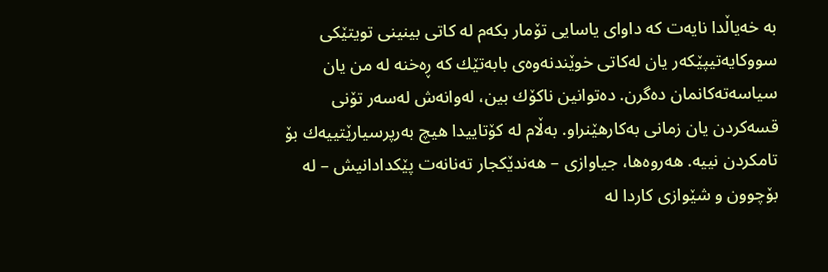بە خەیاڵدا نایەت کە داوای یاسایی تۆمار بکەم لە کاتی بینینی تویتێکی سووکایەتیپێکەر یان لەکاتی خوێندنەوەی بابەتێك کە ڕەخنە لە من یان سیاسەتەکانمان دەگرن. دەتوانین ناکۆك بین، لەوانەش لەسەر تۆنی قسەکردن یان زمانی بەکارهێنراو. بەڵام لە کۆتاییدا هیچ بەرپرسیارێتییەك بۆ تامکردن نییە. هەروەها، جیاوازی – هەندێکجار تەنانەت پێکدادانیش – لە بۆچوون و شێوازی کاردا لە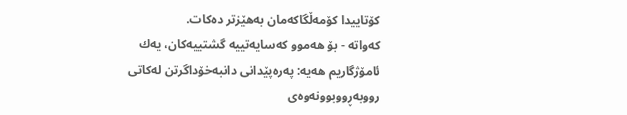کۆتاییدا کۆمەڵگاکەمان بەهێزتر دەکات.
کەواتە - بۆ هەموو کەسایەتییە گشتییەکان، یەك ئامۆژگاریم هەیە: پەرەپێدانی دانبەخۆداگرتن لەکاتی رووبەڕووبوونەوەی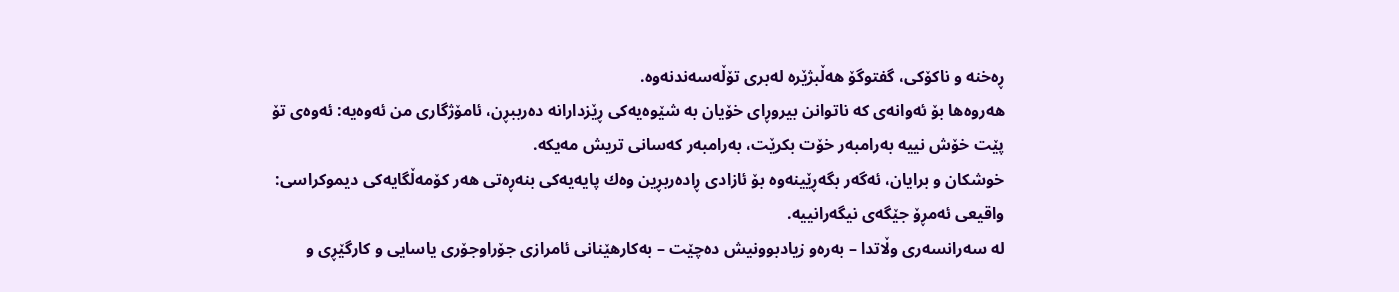ڕەخنە و ناکۆکی، گفتوگۆ هەڵبژێرە لەبری تۆڵەسەندنەوە.
هەروەها بۆ ئەوانەی کە ناتوانن بیروڕای خۆیان بە شێوەیەکی ڕێزدارانە دەرببڕن، ئامۆژگاری من ئەوەیە: ئەوەی تۆ پێت خۆش نییە بەرامبەر خۆت بکرێت، بەرامبەر کەسانی تریش مەیکە.
خوشکان و برایان، ئەگەر بگەڕێینەوە بۆ ئازادی ڕادەربڕین وەك پایەیەکی بنەڕەتی هەر کۆمەڵگایەکی دیموکراسی: واقیعی ئەمڕۆ جێگەی نیگەرانییە.
لە سەرانسەری وڵاتدا – بەرەو زیادبوونیش دەچێت – بەکارهێنانی ئامرازی جۆراوجۆری یاسایی و کارگێڕی و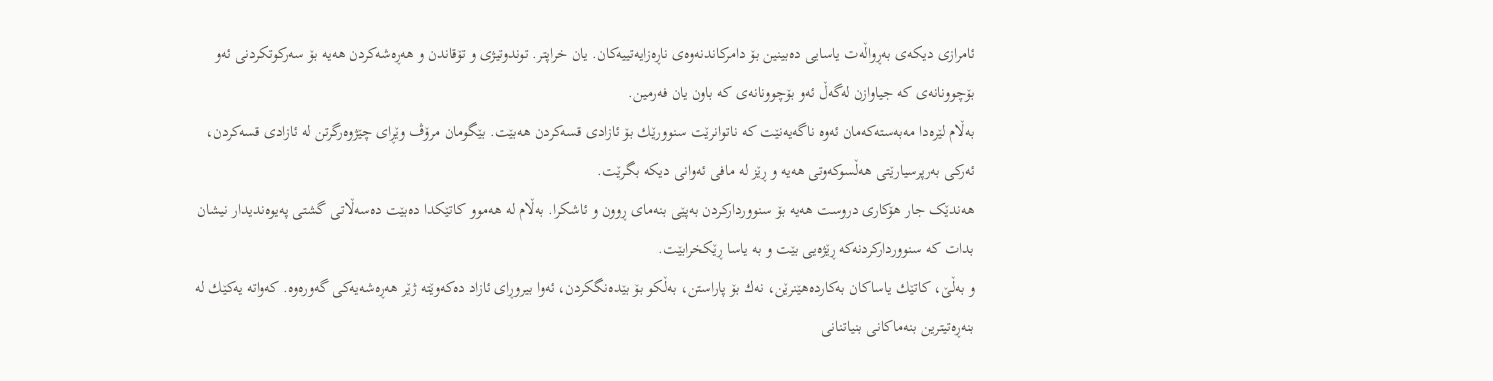ئامرازی دیکەی بەڕواڵەت یاسایی دەبینین بۆ دامرکاندنەوەی ناڕەزایەتییەکان. یان خراپتر. توندوتیژی و تۆقاندن و هەڕەشەکردن هەیە بۆ سەرکوتکردنی ئەو بۆچوونانەی کە جیاوازن لەگەڵ ئەو بۆچوونانەی کە باون یان فەرمین.
بەڵام لێرەدا مەبەستەکەمان ئەوە ناگەیەنێت کە ناتوانرێت سنوورێك بۆ ئازادی قسەکردن هەبێت. بێگومان مرۆڤ وێڕای چێژوەرگرتن لە ئازادی قسەکردن، ئەرکی بەرپرسیارێتی هەڵسوکەوتی هەیە و ڕێز لە مافی ئەوانی دیکە بگرێت.
هەندێک جار هۆکاری دروست هەیە بۆ سنووردارکردن بەپێی بنەمای ڕوون و ئاشکرا. بەڵام لە هەموو کاتێکدا دەبێت دەسەڵاتی گشتی پەیوەندیدار نیشان بدات کە سنووردارکردنەکە ڕێژەیی بێت و بە یاسا ڕێکخرابێت.
و بەڵێ، کاتێك یاساکان بەکاردەهێنرێن، نەك بۆ پاراستن، بەڵکو بۆ بێدەنگکردن، ئەوا بیروڕای ئازاد دەکەوێتە ژێر هەڕەشەیەکی گەورەوە. کەواتە یەکێك لە بنەڕەتیترین بنەماکانی بنیاتنانی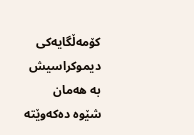کۆمەڵگایەکی دیموکراسیش بە هەمان شێوە دەکەوێتە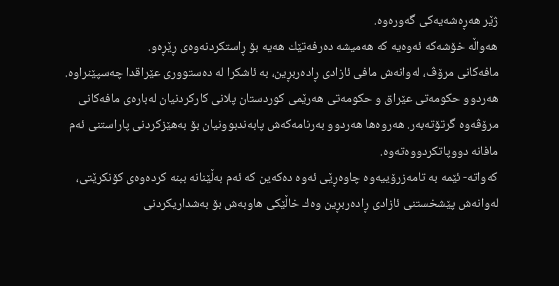ژێر هەڕەشەیەکی گەورەوە.
هەواڵە خۆشەکە ئەوەیە کە هەمیشە دەرفەتێك هەیە بۆ ڕاستکردنەوەی ڕێڕەو.
مافەکانی مرۆڤ، لەوانەش مافی ئازادی ڕادەربڕین، بە ئاشکرا لە دەستووری عێراقدا چەسپێنراوە. هەردوو حکومەتی عێراق و حکومەتی هەرێمی کوردستان پلانی کارکردنیان لەبارەی مافەکانی مرۆڤەوە گرتۆتەبەر. هەروەها هەردوو بەرنامەکەش پابەندبوونیان بۆ بەهێزکردنی پاراستنی ئەم مافانە دووپاتکردووەتەوە.
کەواتە- ئێمە بە تامەزرۆییەوە چاوەڕێی ئەوە دەکەین کە ئەم بەڵێنانە ببنە کردەوەی کۆنکرێتی، لەوانەش پێشخستنی ئازادی ڕادەربڕین وەك خاڵێکی هاوبەش بۆ بەشداریکردنی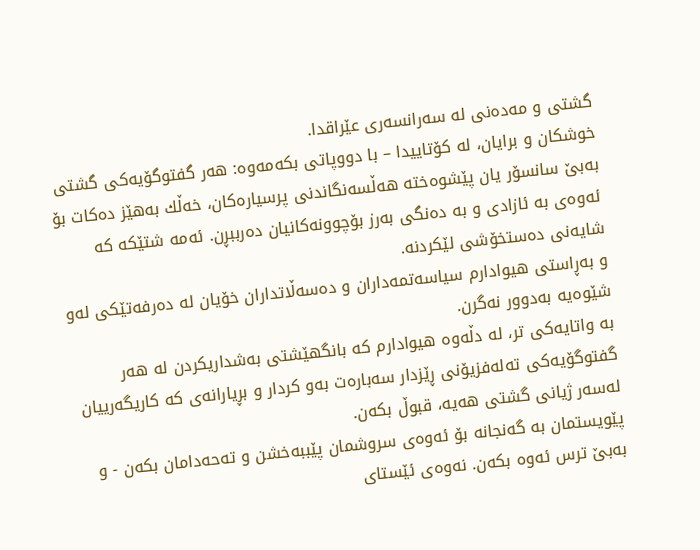گشتی و مەدەنی لە سەرانسەری عێراقدا.
خوشکان و برایان، لە کۆتاییدا – با دووپاتی بکەمەوە: هەر گفتوگۆیەکی گشتی بەبێ سانسۆر یان پێشوەختە هەڵسەنگاندنی پرسیارەکان، خەڵك بەهێز دەکات بۆ ئەوەی بە ئازادی و بە دەنگی بەرز بۆچوونەکانیان دەرببڕن. ئەمە شتێکە کە شایەنی دەستخۆشی لێکردنە.
و بەڕاستی هیوادارم سیاسەتمەداران و دەسەڵاتداران خۆیان لە دەرفەتێکی لەو شێوەیە بەدوور نەگرن.
بە واتایەکی تر، لە دڵەوە هیوادارم کە بانگهێشتی بەشداریکردن لە هەر گفتوگۆیەکی تەلەفزیۆنی ڕێزدار سەبارەت بەو کردار و بڕیارانەی کە کاریگەرییان لەسەر ژیانی گشتی هەیە، قبوڵ بکەن.
پێویستمان بە گەنجانە بۆ ئەوەی سروشمان پێببەخشن و تەحەدامان بکەن - و بەبێ ترس ئەوە بکەن. نەوەی ئێستای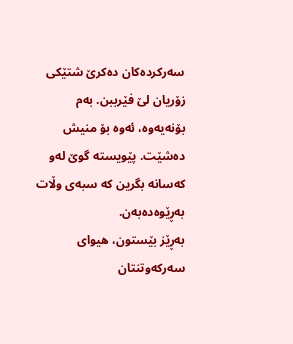سەرکردەکان دەکرێ شتێکی زۆریان لێ فێرببن. بەم بۆنەیەوە، ئەوە بۆ منیش دەشێت. پێویستە گوێ لەو کەسانە بگرین کە سبەی وڵات بەڕێوەدەبەن.
بەڕێز بێستون، هیوای سەرکەوتنتان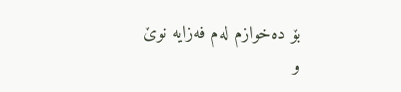بۆ دەخوازم لەم فەزایە نوێ و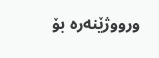ورووژێنەرە بۆ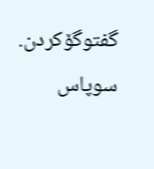گفتوگۆکردن.
سوپاس